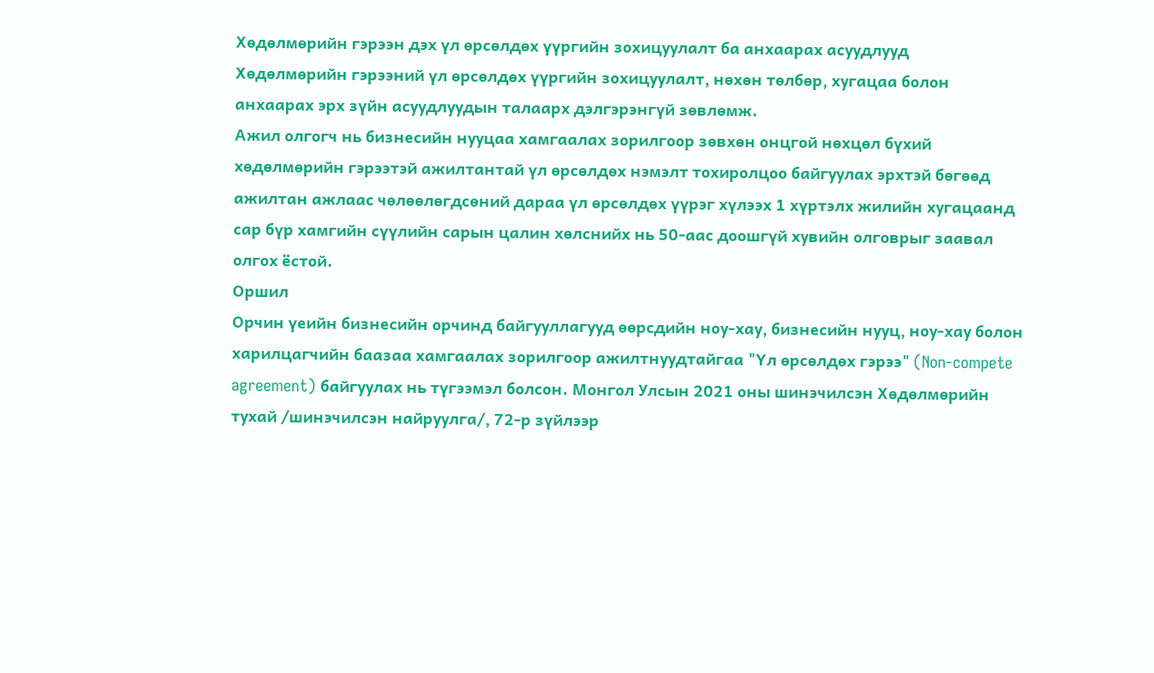Хөдөлмөрийн гэрээн дэх үл өрсөлдөх үүргийн зохицуулалт ба анхаарах асуудлууд
Хөдөлмөрийн гэрээний үл өрсөлдөх үүргийн зохицуулалт, нөхөн төлбөр, хугацаа болон анхаарах эрх зүйн асуудлуудын талаарх дэлгэрэнгүй зөвлөмж.
Ажил олгогч нь бизнесийн нууцаа хамгаалах зорилгоор зөвхөн онцгой нөхцөл бүхий хөдөлмөрийн гэрээтэй ажилтантай үл өрсөлдөх нэмэлт тохиролцоо байгуулах эрхтэй бөгөөд ажилтан ажлаас чөлөөлөгдсөний дараа үл өрсөлдөх үүрэг хүлээх 1 хүртэлх жилийн хугацаанд сар бүр хамгийн сүүлийн сарын цалин хөлснийх нь 50-аас доошгүй хувийн олговрыг заавал олгох ёстой.
Оршил
Орчин үеийн бизнесийн орчинд байгууллагууд өөрсдийн ноу-хау, бизнесийн нууц, ноу-хау болон харилцагчийн баазаа хамгаалах зорилгоор ажилтнуудтайгаа "Үл өрсөлдөх гэрээ" (Non-compete agreement) байгуулах нь түгээмэл болсон. Монгол Улсын 2021 оны шинэчилсэн Хөдөлмөрийн тухай /шинэчилсэн найруулга/, 72-р зүйлээр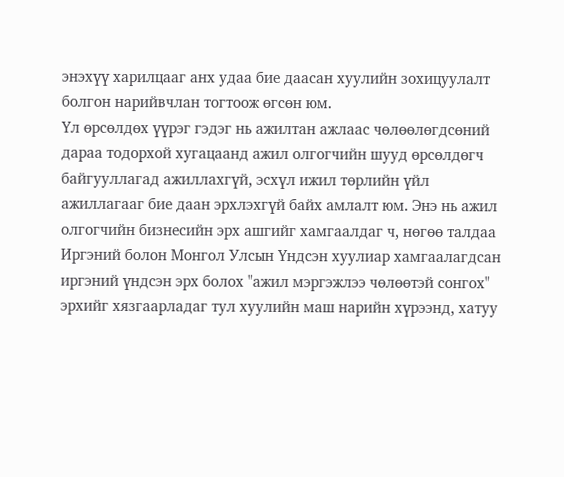энэхүү харилцааг анх удаа бие даасан хуулийн зохицуулалт болгон нарийвчлан тогтоож өгсөн юм.
Үл өрсөлдөх үүрэг гэдэг нь ажилтан ажлаас чөлөөлөгдсөний дараа тодорхой хугацаанд ажил олгогчийн шууд өрсөлдөгч байгууллагад ажиллахгүй, эсхүл ижил төрлийн үйл ажиллагааг бие даан эрхлэхгүй байх амлалт юм. Энэ нь ажил олгогчийн бизнесийн эрх ашгийг хамгаалдаг ч, нөгөө талдаа Иргэний болон Монгол Улсын Үндсэн хуулиар хамгаалагдсан иргэний үндсэн эрх болох "ажил мэргэжлээ чөлөөтэй сонгох" эрхийг хязгаарладаг тул хуулийн маш нарийн хүрээнд, хатуу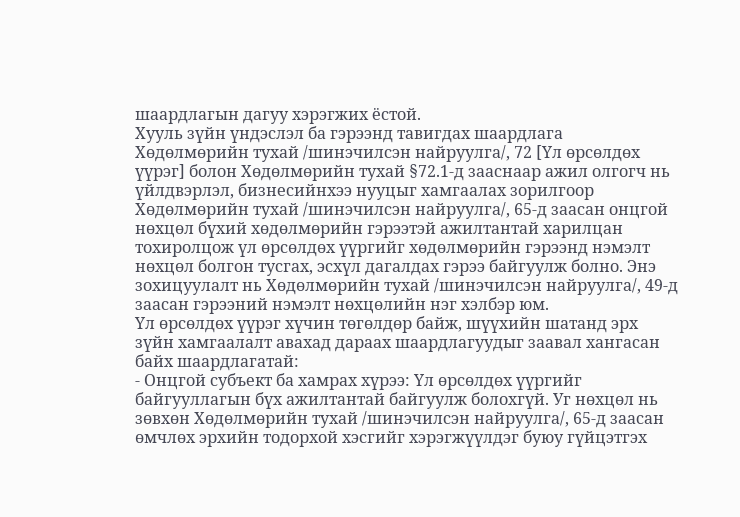шаардлагын дагуу хэрэгжих ёстой.
Хууль зүйн үндэслэл ба гэрээнд тавигдах шаардлага
Хөдөлмөрийн тухай /шинэчилсэн найруулга/, 72 [Үл өрсөлдөх үүрэг] болон Хөдөлмөрийн тухай §72.1-д зааснаар ажил олгогч нь үйлдвэрлэл, бизнесийнхээ нууцыг хамгаалах зорилгоор Хөдөлмөрийн тухай /шинэчилсэн найруулга/, 65-д заасан онцгой нөхцөл бүхий хөдөлмөрийн гэрээтэй ажилтантай харилцан тохиролцож үл өрсөлдөх үүргийг хөдөлмөрийн гэрээнд нэмэлт нөхцөл болгон тусгах, эсхүл дагалдах гэрээ байгуулж болно. Энэ зохицуулалт нь Хөдөлмөрийн тухай /шинэчилсэн найруулга/, 49-д заасан гэрээний нэмэлт нөхцөлийн нэг хэлбэр юм.
Үл өрсөлдөх үүрэг хүчин төгөлдөр байж, шүүхийн шатанд эрх зүйн хамгаалалт авахад дараах шаардлагуудыг заавал хангасан байх шаардлагатай:
- Онцгой субъект ба хамрах хүрээ: Үл өрсөлдөх үүргийг байгууллагын бүх ажилтантай байгуулж болохгүй. Уг нөхцөл нь зөвхөн Хөдөлмөрийн тухай /шинэчилсэн найруулга/, 65-д заасан өмчлөх эрхийн тодорхой хэсгийг хэрэгжүүлдэг буюу гүйцэтгэх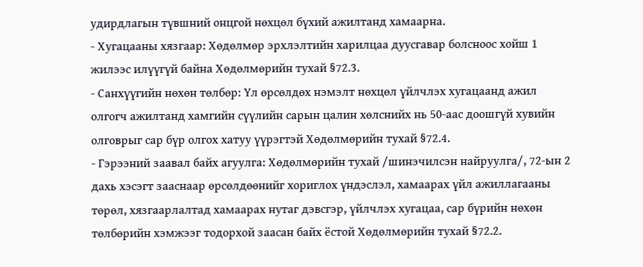удирдлагын түвшний онцгой нөхцөл бүхий ажилтанд хамаарна.
- Хугацааны хязгаар: Хөдөлмөр эрхлэлтийн харилцаа дуусгавар болсноос хойш 1 жилээс илүүгүй байна Хөдөлмөрийн тухай §72.3.
- Санхүүгийн нөхөн төлбөр: Үл өрсөлдөх нэмэлт нөхцөл үйлчлэх хугацаанд ажил олгогч ажилтанд хамгийн сүүлийн сарын цалин хөлснийх нь 50-аас доошгүй хувийн олговрыг сар бүр олгох хатуу үүрэгтэй Хөдөлмөрийн тухай §72.4.
- Гэрээний заавал байх агуулга: Хөдөлмөрийн тухай /шинэчилсэн найруулга/, 72-ын 2 дахь хэсэгт зааснаар өрсөлдөөнийг хориглох үндэслэл, хамаарах үйл ажиллагааны төрөл, хязгаарлалтад хамаарах нутаг дэвсгэр, үйлчлэх хугацаа, сар бүрийн нөхөн төлбөрийн хэмжээг тодорхой заасан байх ёстой Хөдөлмөрийн тухай §72.2.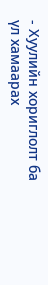- Хуулийн хориглолт ба үл хамаарах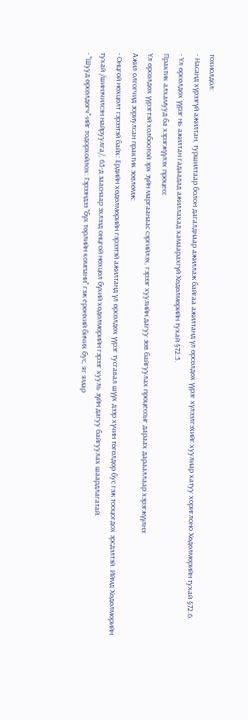тохиолдол:
- Насанд хүрээгүй ажилтан, туршилтаар болон дагалднаар ажиллаж байгаа ажилтанд үл өрсөлдөх үүрэг хүлээлгэхийг хуулиар хатуу хориглоно Хөдөлмөрийн тухай §72.6.
- Үл өрсөлдөх үүрэг нь ажилтан гадаадад ажиллахад хамаарахгүй Хөдөлмөрийн тухай §72.5.
Практик алхамууд ба хэрэгжүүлэх процесс
Үл өрсөлдөх үүрэгтэй холбоотой эрх зүйн маргаанаас сэргийлэх, гэрээг хуулийн дагуу зөв байгуулах процессыг дараах дарааллаар хэрэгжүүлнэ:
Ажил олгогчид зориулсан практик зөвлөмж:
- Онцгой нөхцөлт гэрээтэй байх: Ердийн хөдөлмөрийн гэрээтэй ажилтанд үл өрсөлдөх үүрэг тусгавал шүүх дээр хүчин төгөлдөр бус гэж тооцогдох эрсдэлтэй. Иймд Хөдөлмөрийн тухай /шинэчилсэн найруулга/, 65-д зааснаар эхлээд онцгой нөхцөл бүхий хөдөлмөрийн гэрээг хууль зүйн дагуу байгуулах шаардлагатай.
- "Шууд өрсөлдөгч"-ийг тодорхойлох: Гэрээндээ "бүх төрлийн компани" гэж ерөнхий бичих бус, яг ямар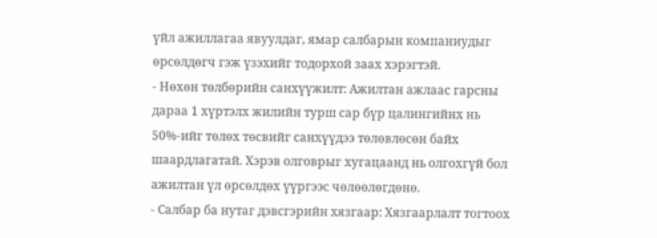үйл ажиллагаа явуулдаг, ямар салбарын компаниудыг өрсөлдөгч гэж үзэхийг тодорхой заах хэрэгтэй.
- Нөхөн төлбөрийн санхүүжилт: Ажилтан ажлаас гарсны дараа 1 хүртэлх жилийн турш сар бүр цалингийнх нь 50%-ийг төлөх төсвийг санхүүдээ төлөвлөсөн байх шаардлагатай. Хэрэв олговрыг хугацаанд нь олгохгүй бол ажилтан үл өрсөлдөх үүргээс чөлөөлөгдөнө.
- Салбар ба нутаг дэвсгэрийн хязгаар: Хязгаарлалт тогтоох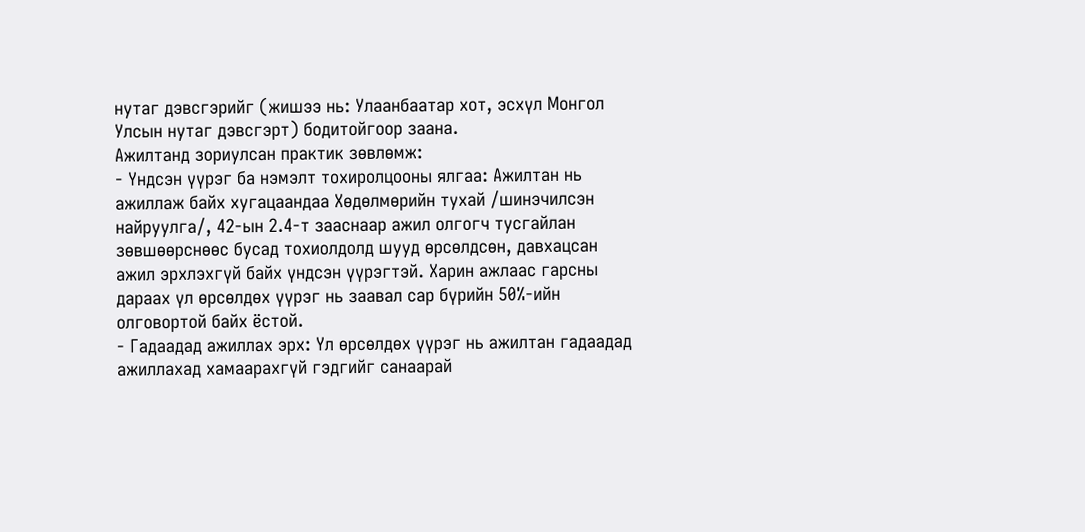нутаг дэвсгэрийг (жишээ нь: Улаанбаатар хот, эсхүл Монгол Улсын нутаг дэвсгэрт) бодитойгоор заана.
Ажилтанд зориулсан практик зөвлөмж:
- Үндсэн үүрэг ба нэмэлт тохиролцооны ялгаа: Ажилтан нь ажиллаж байх хугацаандаа Хөдөлмөрийн тухай /шинэчилсэн найруулга/, 42-ын 2.4-т зааснаар ажил олгогч тусгайлан зөвшөөрснөөс бусад тохиолдолд шууд өрсөлдсөн, давхацсан ажил эрхлэхгүй байх үндсэн үүрэгтэй. Харин ажлаас гарсны дараах үл өрсөлдөх үүрэг нь заавал сар бүрийн 50%-ийн олговортой байх ёстой.
- Гадаадад ажиллах эрх: Үл өрсөлдөх үүрэг нь ажилтан гадаадад ажиллахад хамаарахгүй гэдгийг санаарай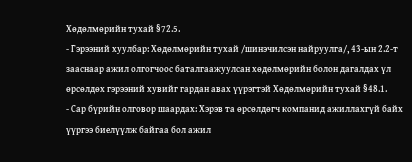Хөдөлмөрийн тухай §72.5.
- Гэрээний хуулбар: Хөдөлмөрийн тухай /шинэчилсэн найруулга/, 43-ын 2.2-т зааснаар ажил олгогчоос баталгаажуулсан хөдөлмөрийн болон дагалдах үл өрсөлдөх гэрээний хувийг гардан авах үүрэгтэй Хөдөлмөрийн тухай §48.1.
- Сар бүрийн олговор шаардах: Хэрэв та өрсөлдөгч компанид ажиллахгүй байх үүргээ биелүүлж байгаа бол ажил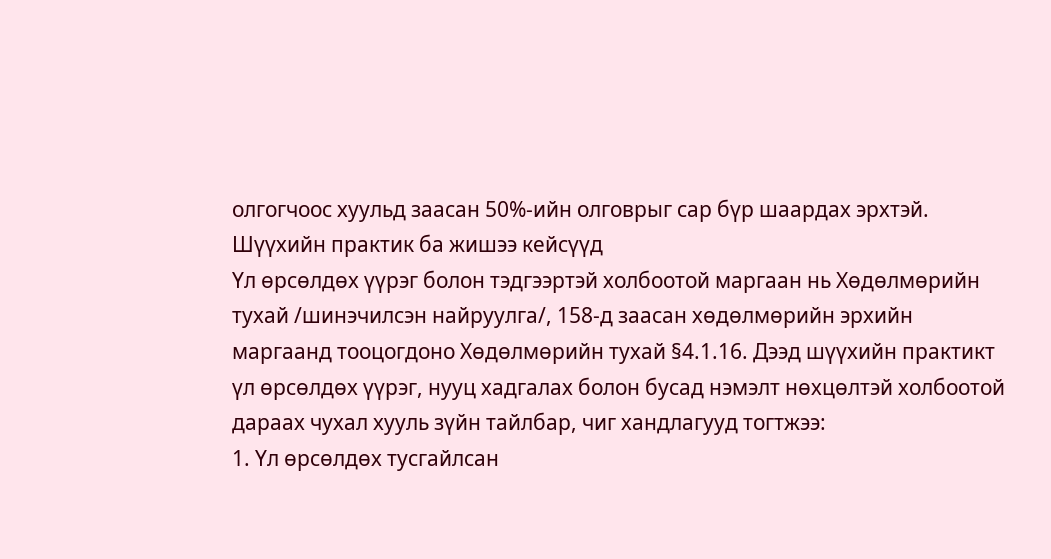олгогчоос хуульд заасан 50%-ийн олговрыг сар бүр шаардах эрхтэй.
Шүүхийн практик ба жишээ кейсүүд
Үл өрсөлдөх үүрэг болон тэдгээртэй холбоотой маргаан нь Хөдөлмөрийн тухай /шинэчилсэн найруулга/, 158-д заасан хөдөлмөрийн эрхийн маргаанд тооцогдоно Хөдөлмөрийн тухай §4.1.16. Дээд шүүхийн практикт үл өрсөлдөх үүрэг, нууц хадгалах болон бусад нэмэлт нөхцөлтэй холбоотой дараах чухал хууль зүйн тайлбар, чиг хандлагууд тогтжээ:
1. Үл өрсөлдөх тусгайлсан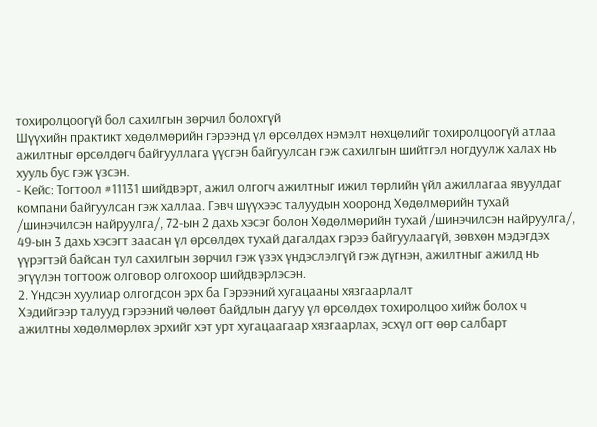тохиролцоогүй бол сахилгын зөрчил болохгүй
Шүүхийн практикт хөдөлмөрийн гэрээнд үл өрсөлдөх нэмэлт нөхцөлийг тохиролцоогүй атлаа ажилтныг өрсөлдөгч байгууллага үүсгэн байгуулсан гэж сахилгын шийтгэл ногдуулж халах нь хууль бус гэж үзсэн.
- Кейс: Тогтоол #11131 шийдвэрт, ажил олгогч ажилтныг ижил төрлийн үйл ажиллагаа явуулдаг компани байгуулсан гэж халлаа. Гэвч шүүхээс талуудын хооронд Хөдөлмөрийн тухай /шинэчилсэн найруулга/, 72-ын 2 дахь хэсэг болон Хөдөлмөрийн тухай /шинэчилсэн найруулга/, 49-ын 3 дахь хэсэгт заасан үл өрсөлдөх тухай дагалдах гэрээ байгуулаагүй, зөвхөн мэдэгдэх үүрэгтэй байсан тул сахилгын зөрчил гэж үзэх үндэслэлгүй гэж дүгнэн, ажилтныг ажилд нь эгүүлэн тогтоож олговор олгохоор шийдвэрлэсэн.
2. Үндсэн хуулиар олгогдсон эрх ба Гэрээний хугацааны хязгаарлалт
Хэдийгээр талууд гэрээний чөлөөт байдлын дагуу үл өрсөлдөх тохиролцоо хийж болох ч ажилтны хөдөлмөрлөх эрхийг хэт урт хугацаагаар хязгаарлах, эсхүл огт өөр салбарт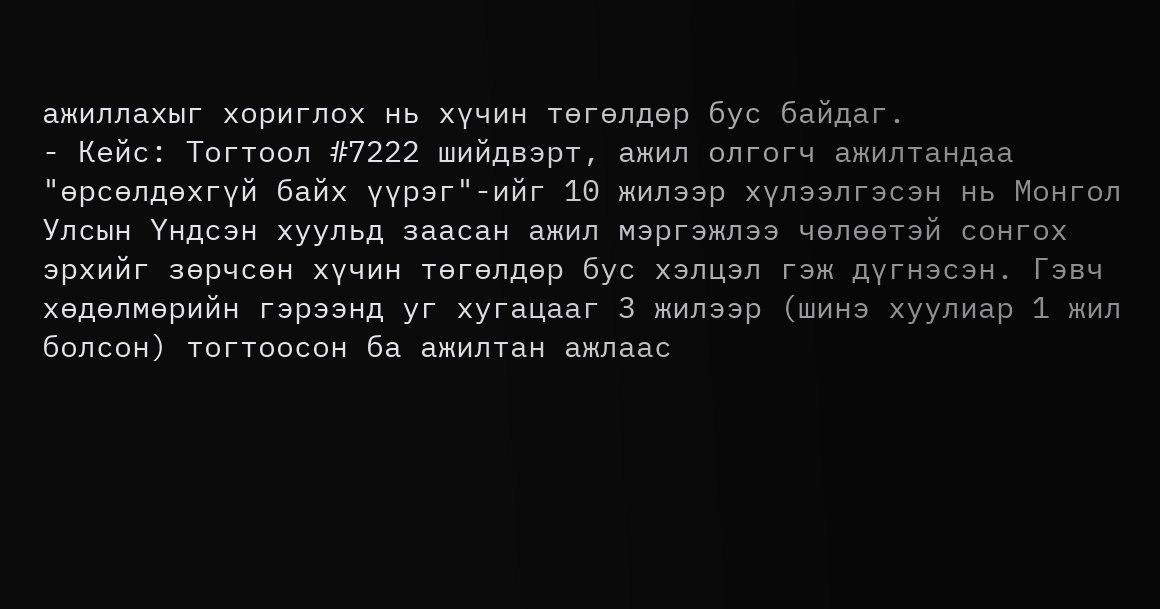ажиллахыг хориглох нь хүчин төгөлдөр бус байдаг.
- Кейс: Тогтоол #7222 шийдвэрт, ажил олгогч ажилтандаа "өрсөлдөхгүй байх үүрэг"-ийг 10 жилээр хүлээлгэсэн нь Монгол Улсын Үндсэн хуульд заасан ажил мэргэжлээ чөлөөтэй сонгох эрхийг зөрчсөн хүчин төгөлдөр бус хэлцэл гэж дүгнэсэн. Гэвч хөдөлмөрийн гэрээнд уг хугацааг 3 жилээр (шинэ хуулиар 1 жил болсон) тогтоосон ба ажилтан ажлаас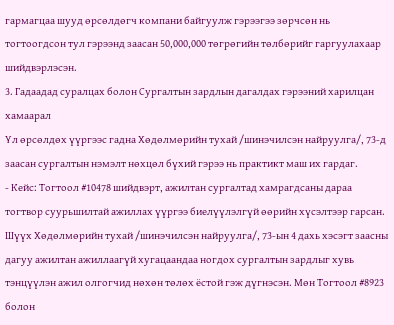гармагцаа шууд өрсөлдөгч компани байгуулж гэрээгээ зөрчсөн нь тогтоогдсон тул гэрээнд заасан 50,000,000 төгрөгийн төлбөрийг гаргуулахаар шийдвэрлэсэн.
3. Гадаадад суралцах болон Сургалтын зардлын дагалдах гэрээний харилцан хамаарал
Үл өрсөлдөх үүргээс гадна Хөдөлмөрийн тухай /шинэчилсэн найруулга/, 73-д заасан сургалтын нэмэлт нөхцөл бүхий гэрээ нь практикт маш их гардаг.
- Кейс: Тогтоол #10478 шийдвэрт, ажилтан сургалтад хамрагдсаны дараа тогтвор суурьшилтай ажиллах үүргээ биелүүлэлгүй өөрийн хүсэлтээр гарсан. Шүүх Хөдөлмөрийн тухай /шинэчилсэн найруулга/, 73-ын 4 дахь хэсэгт заасны дагуу ажилтан ажиллаагүй хугацаандаа ногдох сургалтын зардлыг хувь тэнцүүлэн ажил олгогчид нөхөн төлөх ёстой гэж дүгнэсэн. Mөн Тогтоол #8923 болон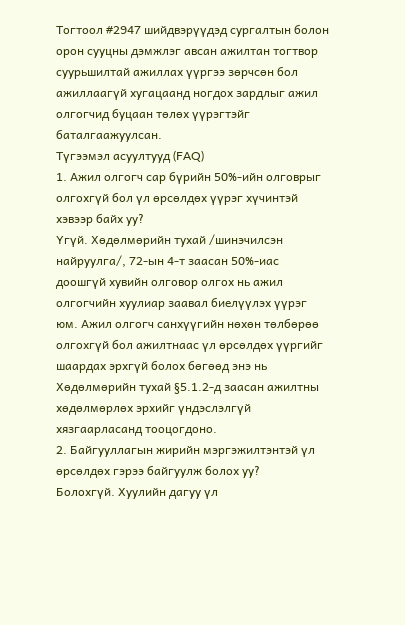Тогтоол #2947 шийдвэрүүдэд сургалтын болон орон сууцны дэмжлэг авсан ажилтан тогтвор суурьшилтай ажиллах үүргээ зөрчсөн бол ажиллаагүй хугацаанд ногдох зардлыг ажил олгогчид буцаан төлөх үүрэгтэйг баталгаажуулсан.
Түгээмэл асуултууд (FAQ)
1. Ажил олгогч сар бүрийн 50%-ийн олговрыг олгохгүй бол үл өрсөлдөх үүрэг хүчинтэй хэвээр байх уу?
Үгүй. Хөдөлмөрийн тухай /шинэчилсэн найруулга/, 72-ын 4-т заасан 50%-иас доошгүй хувийн олговор олгох нь ажил олгогчийн хуулиар заавал биелүүлэх үүрэг юм. Ажил олгогч санхүүгийн нөхөн төлбөрөө олгохгүй бол ажилтнаас үл өрсөлдөх үүргийг шаардах эрхгүй болох бөгөөд энэ нь Хөдөлмөрийн тухай §5.1.2-д заасан ажилтны хөдөлмөрлөх эрхийг үндэслэлгүй хязгаарласанд тооцогдоно.
2. Байгууллагын жирийн мэргэжилтэнтэй үл өрсөлдөх гэрээ байгуулж болох уу?
Болохгүй. Хуулийн дагуу үл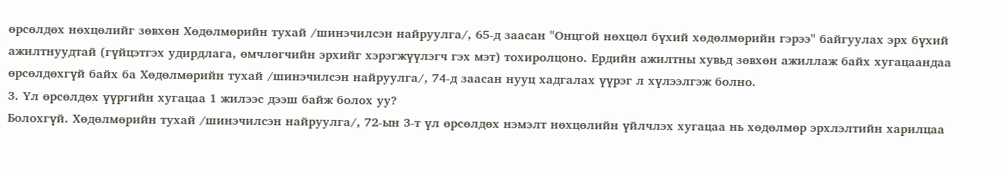өрсөлдөх нөхцөлийг зөвхөн Хөдөлмөрийн тухай /шинэчилсэн найруулга/, 65-д заасан "Онцгой нөхцөл бүхий хөдөлмөрийн гэрээ" байгуулах эрх бүхий ажилтнуудтай (гүйцэтгэх удирдлага, өмчлөгчийн эрхийг хэрэгжүүлэгч гэх мэт) тохиролцоно. Ердийн ажилтны хувьд зөвхөн ажиллаж байх хугацаандаа өрсөлдөхгүй байх ба Хөдөлмөрийн тухай /шинэчилсэн найруулга/, 74-д заасан нууц хадгалах үүрэг л хүлээлгэж болно.
3. Үл өрсөлдөх үүргийн хугацаа 1 жилээс дээш байж болох уу?
Болохгүй. Хөдөлмөрийн тухай /шинэчилсэн найруулга/, 72-ын 3-т үл өрсөлдөх нэмэлт нөхцөлийн үйлчлэх хугацаа нь хөдөлмөр эрхлэлтийн харилцаа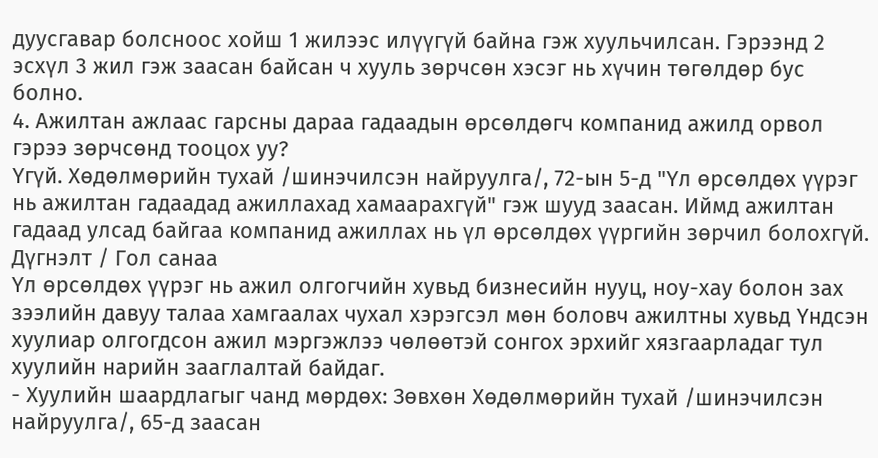дуусгавар болсноос хойш 1 жилээс илүүгүй байна гэж хуульчилсан. Гэрээнд 2 эсхүл 3 жил гэж заасан байсан ч хууль зөрчсөн хэсэг нь хүчин төгөлдөр бус болно.
4. Ажилтан ажлаас гарсны дараа гадаадын өрсөлдөгч компанид ажилд орвол гэрээ зөрчсөнд тооцох уу?
Үгүй. Хөдөлмөрийн тухай /шинэчилсэн найруулга/, 72-ын 5-д "Үл өрсөлдөх үүрэг нь ажилтан гадаадад ажиллахад хамаарахгүй" гэж шууд заасан. Иймд ажилтан гадаад улсад байгаа компанид ажиллах нь үл өрсөлдөх үүргийн зөрчил болохгүй.
Дүгнэлт / Гол санаа
Үл өрсөлдөх үүрэг нь ажил олгогчийн хувьд бизнесийн нууц, ноу-хау болон зах зээлийн давуу талаа хамгаалах чухал хэрэгсэл мөн боловч ажилтны хувьд Үндсэн хуулиар олгогдсон ажил мэргэжлээ чөлөөтэй сонгох эрхийг хязгаарладаг тул хуулийн нарийн зааглалтай байдаг.
- Хуулийн шаардлагыг чанд мөрдөх: Зөвхөн Хөдөлмөрийн тухай /шинэчилсэн найруулга/, 65-д заасан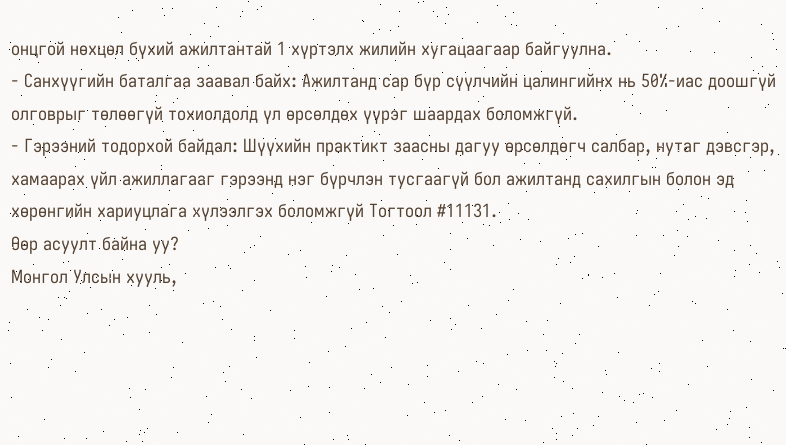онцгой нөхцөл бүхий ажилтантай 1 хүртэлх жилийн хугацаагаар байгуулна.
- Санхүүгийн баталгаа заавал байх: Ажилтанд сар бүр сүүлчийн цалингийнх нь 50%-иас доошгүй олговрыг төлөөгүй тохиолдолд үл өрсөлдөх үүрэг шаардах боломжгүй.
- Гэрээний тодорхой байдал: Шүүхийн практикт заасны дагуу өрсөлдөгч салбар, нутаг дэвсгэр, хамаарах үйл ажиллагааг гэрээнд нэг бүрчлэн тусгаагүй бол ажилтанд сахилгын болон эд хөрөнгийн хариуцлага хүлээлгэх боломжгүй Тогтоол #11131.
Өөр асуулт байна уу?
Монгол Улсын хууль,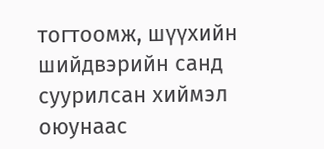тогтоомж, шүүхийн шийдвэрийн санд суурилсан хиймэл оюунаас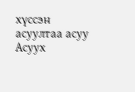хүссэн асуултаа асуу
Асуух